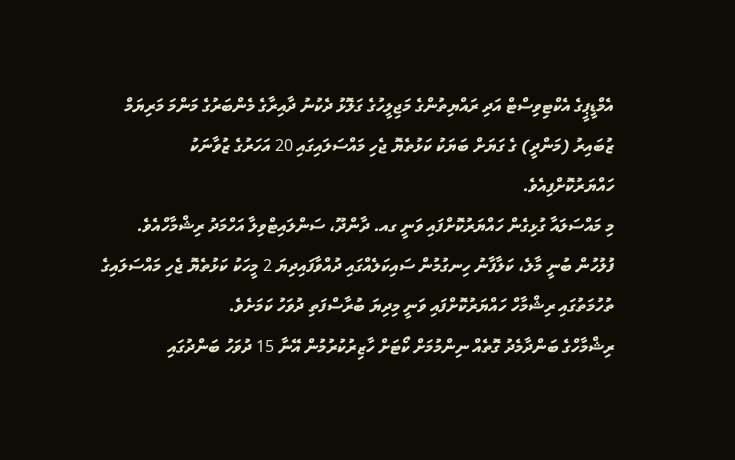އެމްޑީޕީގެ އެކްޓިވިސްޓް އަދި ރައްޔިތުންގެ މަޖިލީހުގެ ގަލޮޅު ދެކުނު ދާއިރާގެ މެންބަރުގެ މަންމަ މަރިޔަމް ޒުބައިރު (މަންދީ) ގެ ގަޔަށް ބަޔަކު ކަޅުތެޔޮ ޖެހި މައްސަލައިގައި 20 އަހަރުގެ ޒުވާނަކު ހައްޔަރުކޮށްފިއެވެ.
މި މައްސަލައާ ގުޅިގެން ހައްޔަރުކޮށްފައި ވަނީ ގއ. ދާންދޫ، ސަންލައިޓްވިލާ އަހްމަދު ރިޝްމާހްއެވެ.
ފުލުހުން ބުނީ މާލެ، ކަލާފާނު ހިނގުމުން ސައިކަލެއްގައި ދުއްވާފައިދިޔަ 2 މީހަކު ކަޅުތެޔޮ ޖެހި މައްސަލައިގެ ތުހުމަތުގައި ރިޝްމާހް ހައްޔަރުކޮށްފައި ވަނީ މިދިޔަ ބުރާސްފަތި ދުވަހު ކަމަށެވެ.
ރިޝްމާހްގެ ބަންދާމެދު ގޮތެއް ނިންމުމަށް ކޯޓަށް ހާޒިރުކުރުމުން އޭނާ 15 ދުވަހު ބަންދުގައި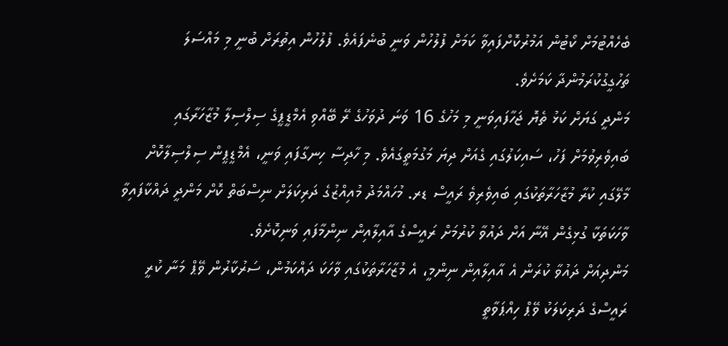ބެހެއްޓުމަށް ކޯޓުން އަމުރުކޮށްފައިވާ ކަމަށް ފުލުހުން ވަނީ ބުނެފައެވެ. ފުލުހުން އިތުރަށް ބުނީ މި މައްސަލަ ތަހުގީގުކުރަމުންދާ ކަމަށެވެ.
މަންދީ ގަޔަށް ކަޅު ތެޔޮ ޖަހާފައިވަނީ މި މަހުގެ 16 ވަނަ ދުވަހުގެ ރޭ ބޭއްވި އެމްޑީޕީގެ ސިލްސިލާ މުޒާހަރާގައި ބައިވެރިވުމަށް ފަހު، ސައިކަލުގައި ގެއަށް ދިޔަ މަގުމަތީގައެވެ. މި ހާދިސާ ހިނގާފައި ވަނީ، އެމްޑީޕީން ސިލްސިލާކޮށް މާލޭގައި ކުރާ މުޒާހަރާތަކުގައި ބައިވެރިވެ ރައީސް ޑރ. މުހައްމަދު މުއިއްޒުގެ ދަރިކަލަށް ނިސްބަތް ކޮށް މަންދީ ދައްކާފައިވާ ވާހަކަތަކާ ގުޅިގެން އޭނާ އަށް ދައުވާ ކުރުމަށް ރައީސްގެ އާއިލާއިން ނިންމާފައި ވަނިކޮށެވެ.
މަންދިއަށް ދައުވާ ކުރަން އެ އާއިލާއިން ނިންމީ، އެ މުޒާހަރާތަކުގައި ވާހަކަ ދައްކަމުން، ސަރުކާރުން ވޭޕް މަނާ ކުރީ ރައީސްގެ ދަރިކަލަކު ވޭޕް ހިއްޕަވާތީ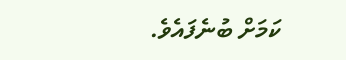ކަމަށް ބުނެފައެވެ.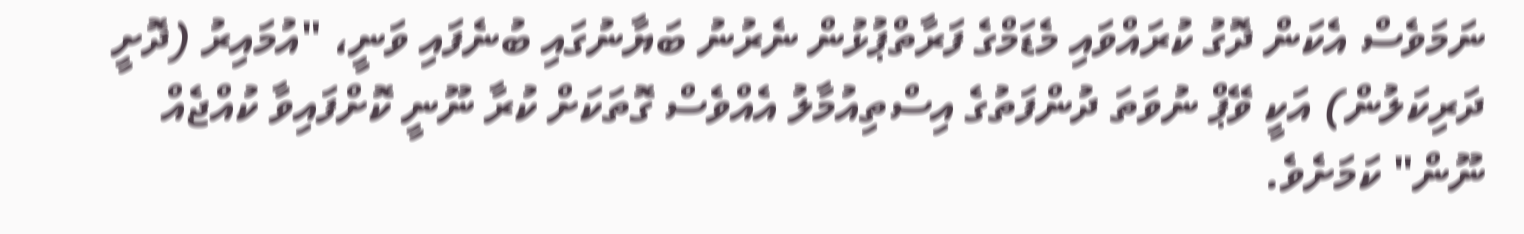ނަމަވެސް އެކަން ދޮގު ކުރައްވައި މެޑަމްގެ ފަރާތްޕުޅުން ނެރުނު ބަޔާނުގައި ބުނެފައި ވަނީ، "އުމައިރު (ދޮށީ ދަރިކަލުން) އަކީ ވޭޕް ނުވަތަ ދުންފަތުގެ އިސްތިއުމާލު އެއްވެސް ގޮތަކަށް ކުރާ ނޫނީ ކޮށްފައިވާ ކުއްޖެއް ނޫން" ކަމަށެވެ.